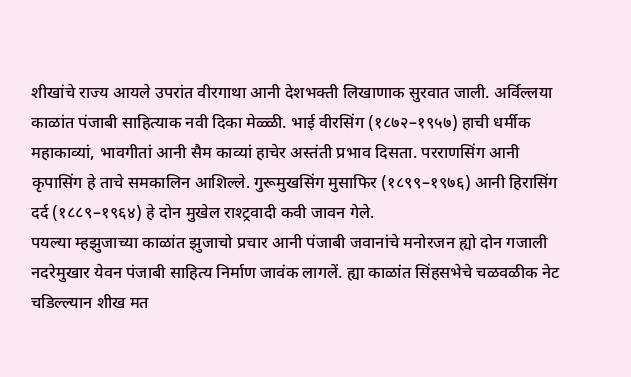शीखांचे राज्य आयले उपरांत वीरगाथा आनी देशभक्ती लिखाणाक सुरवात जाली. अर्विल्लया काळांत पंजाबी साहित्याक नवी दिका मेळ्ळी. भाई वीरसिंग (१८७२–१९५७) हाची धर्मीक महाकाव्यां, भावगीतां आनी सैम काव्यां हाचेर अस्तंती प्रभाव दिसता. परराणसिंग आनी कृपासिंग हे ताचे समकालिन आशिल्ले. गुरूमुखसिंग मुसाफिर (१८९९–१९७६) आनी हिरासिंग दर्द (१८८९–१९६४) हे दोन मुखेल राश्ट्रवादी कवी जावन गेले.
पयल्या म्हझुजाच्या काळांत झुजाचो प्रचार आनी पंजाबी जवानांचे मनोरजन ह्यो दोन गजाली नदरेमुखार येवन पंजाबी साहित्य निर्माण जावंक लागलें. ह्या काळांत सिंहसभेचे चळवळीक नेट चडिल्ल्यान शीख मत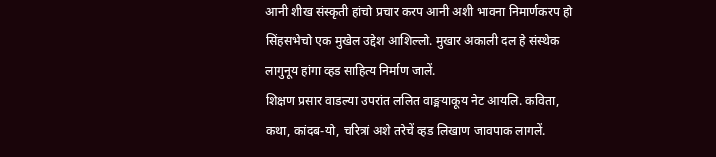आनी शीख संस्कृती हांचो प्रचार करप आनी अशी भावना निमार्णकरप हो सिंहसभेचो एक मुखेल उद्देश आशिल्लो. मुखार अकाली दल हे संस्थेक लागुनूय हांगा व्हड साहित्य निर्माण जालें.
शिक्षण प्रसार वाडल्या उपरांत ललित वाङ्मयाकूय नेट आयलि. कविता, कथा, कांदब-यो, चरित्रां अशे तरेचें व्हड लिखाण जावपाक लागलें.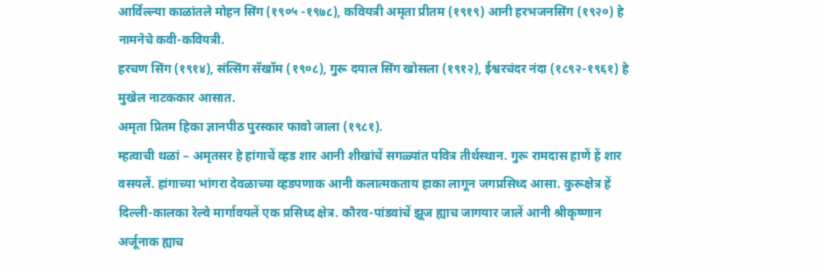आर्विल्ल्या काळांतले मोहन सिंग (१९०५ -१९७८), कवियत्री अमृता प्रीतम (१९१९) आनी हरभजनसिंग (१९२०) हे नामनेचे कवी-कवियत्री.
हरचण सिंग (१९१४), संत्सिंग सॅखॉम (१९०८), गुरू दयाल सिंग खोसला (१९१२), ईश्वरचंदर नंदा (१८९२-१९६१) हे मुखेल नाटककार आसात.
अमृता प्रितम हिका ज्ञानपीठ पुरस्कार फावो जाला (१९८१).
म्हत्वाची थळां – अमृतसर हे हांगाचें व्हड शार आनी शीखांचें सगळ्यांत पवित्र तीर्थस्थान. गुरू रामदास हाणें हें शार वसयलें. हांगाच्या भांगरा देवळाच्या व्हडपणाक आनी कलात्मकताय हाका लागून जगप्रसिध्द आसा. कुरूक्षेत्र हें दिल्ली-कालका रेल्वे मार्गावयलें एक प्रसिध्द क्षेत्र. कौरव-पांडवांचें झूज ह्याच जागयार जालें आनी श्रीकृष्णान अर्जूनाक ह्याच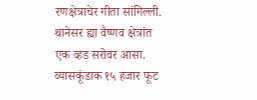रणक्षेत्राचेर गीता सांगिल्ली.
थानेसर ह्या वैष्णव क्षेत्रांत एक व्हड सरोवर आसा. व्यासकूंडाक १५ हजार फूट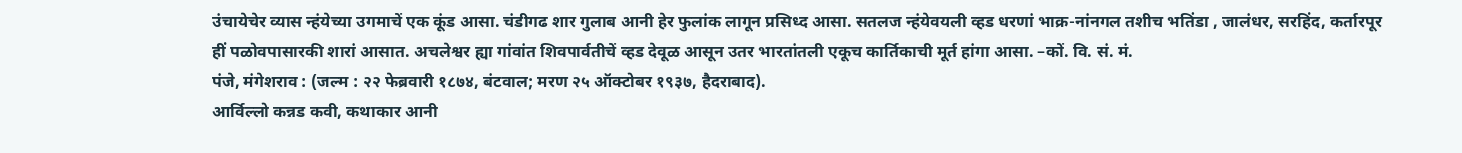उंचायेचेर व्यास न्हंयेच्या उगमाचें एक कूंड आसा. चंडीगढ शार गुलाब आनी हेर फुलांक लागून प्रसिध्द आसा. सतलज न्हंयेवयली व्हड धरणां भाक्र-नांनगल तशीच भतिंडा , जालंधर, सरहिंद, कर्तारपूर हीं पळोवपासारकी शारां आसात. अचलेश्वर ह्या गांवांत शिवपार्वतीचें व्हड देवूळ आसून उतर भारतांतली एकूच कार्तिकाची मूर्त हांगा आसा. –कों. वि. सं. मं.
पंजे, मंगेशराव : (जल्म : २२ फेब्रवारी १८७४, बंटवाल; मरण २५ ऑक्टोबर १९३७, हैदराबाद).
आर्विल्लो कन्नड कवी, कथाकार आनी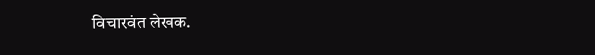विचारवंत लेखक.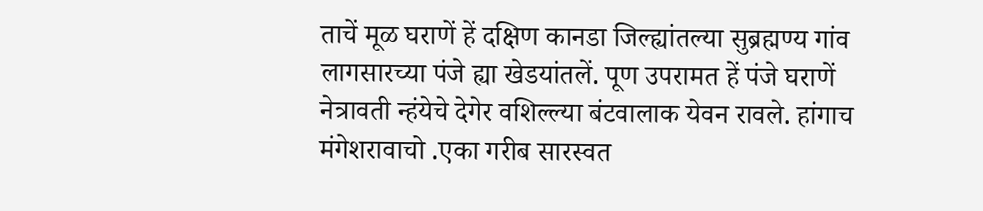ताचें मूळ घराणें हें दक्षिण कानडा जिल्ह्यांतल्या सुब्रह्मण्य गांव लागसारच्या पंजे ह्या खेडयांतलें. पूण उपरामत हें पंजे घराणें नेत्रावती न्हंयेचे देगेर वशिल्ल्या बंटवालाक येवन रावले. हांगाच मंगेशरावाचो .एका गरीब सारस्वत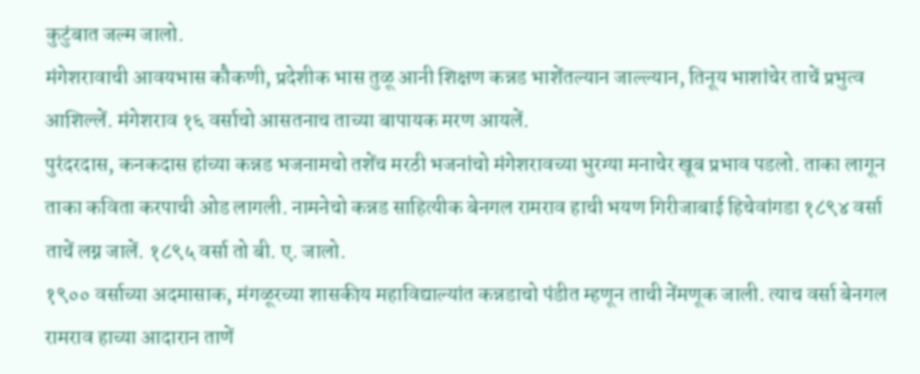कुटुंबात जल्म जालो.
मंगेशरावाची आवयभास कौकणी, प्रदेशीक भास तुळू आनी शिक्षण कन्नड भाशेंतल्यान जाल्ल्यान, तिनूय भाशांचेर ताचें प्रभुत्व आशिल्लें. मंगेशराव १६ वर्साचो आसतनाच ताच्या बापायक मरण आयलें.
पुरंदरदास, कनकदास हांच्या कन्नड भजनामचो तशेंच मरठी भजनांचो मंगेशरावच्या भुरग्या मनाचेर खूब प्रभाव पडलो. ताका लागून ताका कविता करपाची ओड लागली. नामनेचो कन्नड साहित्यीक बेनगल रामराव हाची भयण गिरीजाबाई हिचेवांगडा १८९४ वर्सा ताचें लग्न जालें. १८९५ वर्सा तो बी. ए. जालो.
१९०० वर्साच्या अदमासाक, मंगळूरच्या शासकीय महाविद्याल्यांत कन्नडाचो पंडीत म्हणून ताची नेंमणूक जाली. त्याच वर्सा बेनगल रामराव हाच्या आदारान ताणें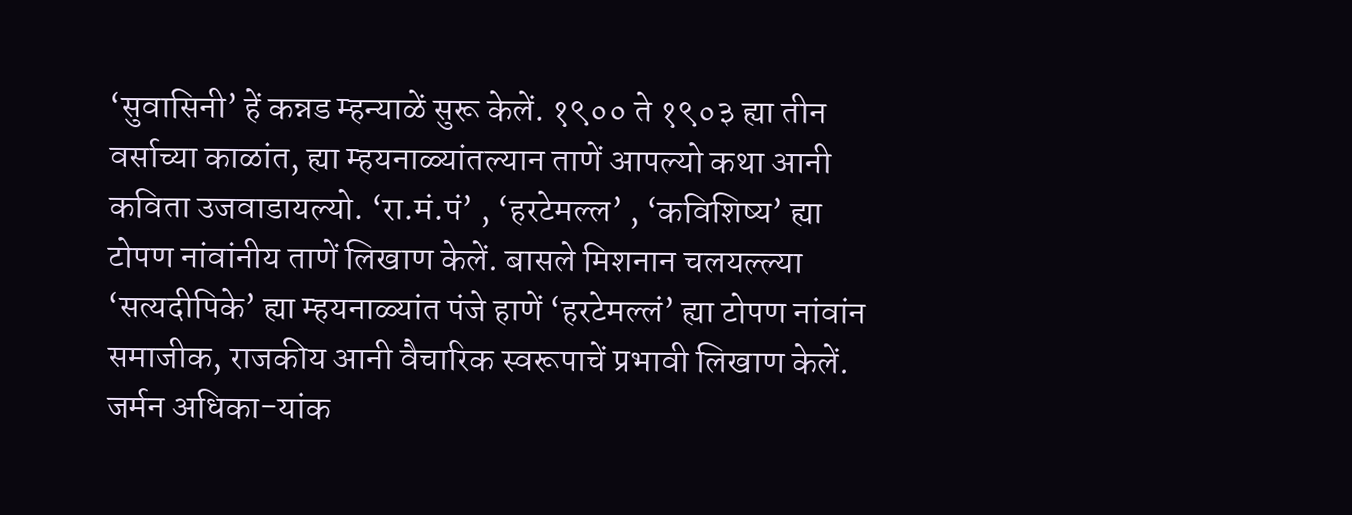‘सुवासिनी’ हें कन्नड म्हन्याळें सुरू केलें. १९०० ते १९०३ ह्या तीन वर्साच्या काळांत, ह्या म्हयनाळ्यांतल्यान ताणें आपल्यो कथा आनी कविता उजवाडायल्यो. ‘रा.मं.पं’ , ‘हरटेमल्ल’ , ‘कविशिष्य’ ह्या टोपण नांवांनीय ताणें लिखाण केलें. बासले मिशनान चलयल्ल्या ‘सत्यदीपिके’ ह्या म्हयनाळ्यांत पंजे हाणें ‘हरटेमल्लं’ ह्या टोपण नांवांन समाजीक, राजकीय आनी वैचारिक स्वरूपाचें प्रभावी लिखाण केलें. जर्मन अधिका-यांक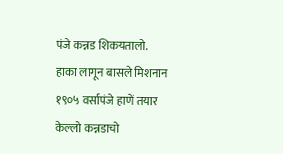पंजे कन्नड शिकयतालो. हाका लागून बासले मिशनान १९०५ वर्सापंजे हाणें तयार केल्लो कन्नडाचो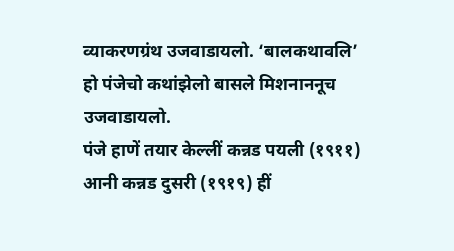व्याकरणग्रंथ उजवाडायलो. ‘बालकथावलि’ हो पंजेचो कथांझेलो बासले मिशनाननूच उजवाडायलो.
पंजे हाणें तयार केल्लीं कन्नड पयली (१९११) आनी कन्नड दुसरी (१९१९) हीं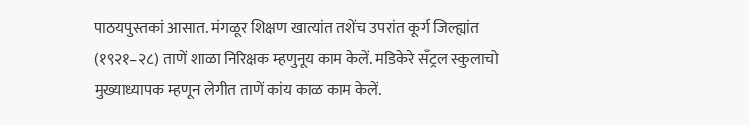पाठयपुस्तकां आसात. मंगळूर शिक्षण खात्यांत तशेंच उपरांत कूर्ग जिल्ह्यांत (१९२१–२८) ताणें शाळा निरिक्षक म्हणुनूय काम केलें. मडिकेरे सँट्रल स्कुलाचो मुख्याध्यापक म्हणून लेगीत ताणें कांय काळ काम केलें.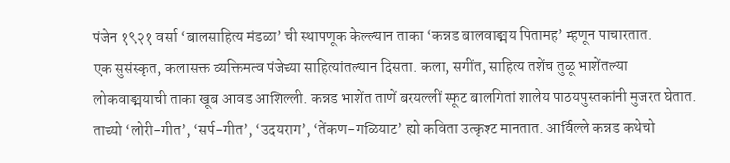पंजेन १९२१ वर्सा ‘बालसाहित्य मंडळा’ ची स्थापणूक केल्ल्यान ताका ‘कन्नड बालवाङ्मय पितामह’ म्हणून पाचारतात.
एक सुसंस्कृत, कलासक्त व्यक्तिमत्व पंजेच्या साहित्यांतल्यान दिसता. कला, सगींत, साहित्य तशेंच तुळू भाशेंतल्या लोकवाङ्मयाची ताका खूब आवड आशिल्ली. कन्नड भाशेंत ताणें बरयल्लीं स्फूट बालगितां शालेय पाठयपुस्तकांनी मुजरत घेतात. ताच्यो ‘लोरी-गीत’, ‘सर्प-गीत’, ‘उदयराग’, ‘तेंकण-गळियाट’ ह्यो कविता उत्कृश्ट मानतात. आर्विल्ले कन्नड कथेचो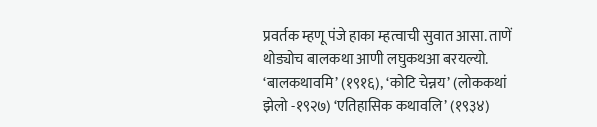प्रवर्तक म्हणू पंजे हाका म्हत्वाची सुवात आसा. ताणें थोड्योच बालकथा आणी लघुकथआ बरयल्यो. ‘बालकथावमि’ (१९१६), ‘कोटि चेन्नय’ (लोककथां झेलो -१९२७) ‘एतिहासिक कथावलि’ (१९३४)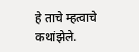हे ताचे म्हत्वाचे कथांझेले.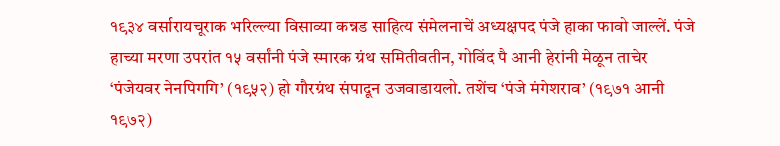१९३४ वर्सारायचूराक भरिल्ल्या विसाव्या कन्नड साहित्य संमेलनाचें अध्यक्षपद पंजे हाका फावो जाल्लें. पंजे हाच्या मरणा उपरांत १५ वर्सांनी पंजे स्मारक ग्रंथ समितीवतीन, गोविंद पै आनी हेरांनी मेळून ताचेर ‘पंजेयवर नेनपिगगि’ (१९५२) हो गौरग्रंथ संपादून उजवाडायलो. तशेंच ‘पंजे मंगेशराव’ (१९७१ आनी १९७२)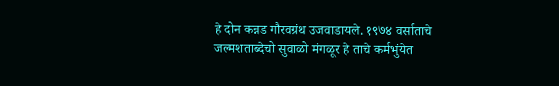हे दोन कन्नड गौरवग्रंथ उजवाडायले. १९७४ वर्साताचे जल्मशताब्देचो सुवाळो मंगळूर हे ताचे कर्मभुंयेत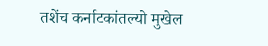तशेंच कर्नाटकांतल्यो मुखेल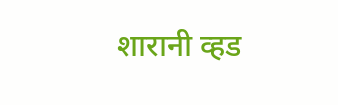शारानी व्हड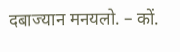दबाज्यान मनयलो. – कों.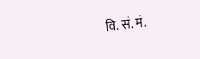वि. सं. मं.